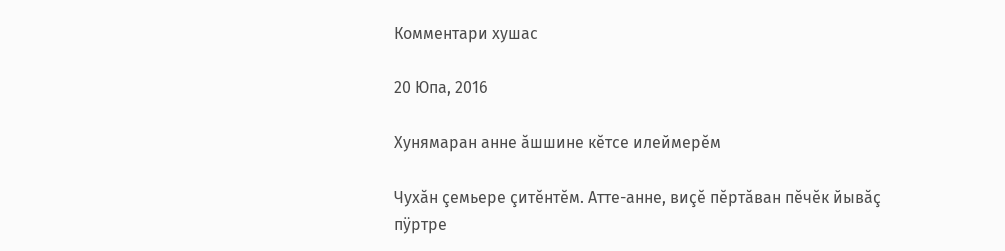Комментари хушас

20 Юпа, 2016

Хунямаран анне ăшшине кĕтсе илеймерĕм

Чухăн çемьере çитĕнтĕм. Атте-анне, виçĕ пĕртăван пĕчĕк йывăç пÿртре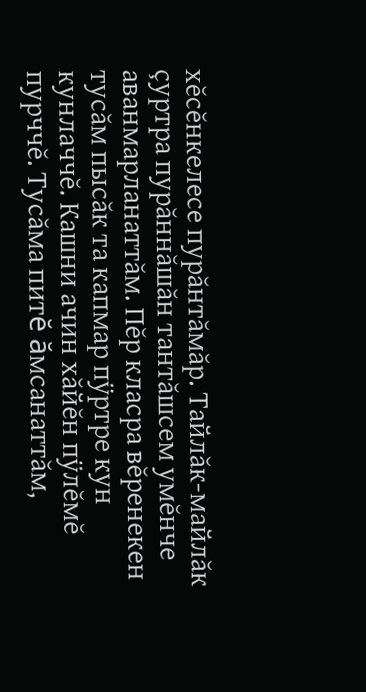хĕсĕнкелесе пурăнтăмăр. Тайлăк-майлăк çуртра пурăннăшăн тантăшсем умĕнче аванмарланаттăм. Пĕр класра вĕренекен тусăм пысăк та капмар пÿртре кун кунлаччĕ. Кашни ачин хăйĕн пÿлĕмĕ пурччĕ. Тусăма питĕ ăмсанаттăм,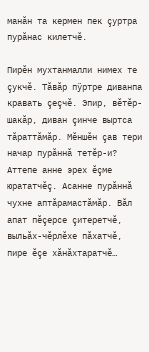манăн та кермен пек çуртра пурăнас килетчĕ.

Пирĕн мухтанмалли нимех те çукчĕ. Тăвăр пÿртре диванпа кравать çеçчĕ. Эпир, вĕтĕр-шакăр, диван çинче выртса тăраттăмăр. Мĕншĕн çав тери начар пурăннă тетĕр-и? Аттепе анне эрех ĕçме юрататчĕç. Асанне пурăннă чухне аптăрамастăмăр. Вăл апат пĕçерсе çитеретчĕ, выльăх-чĕрлĕхе пăхатчĕ, пире ĕçе хăнăхтаратчĕ…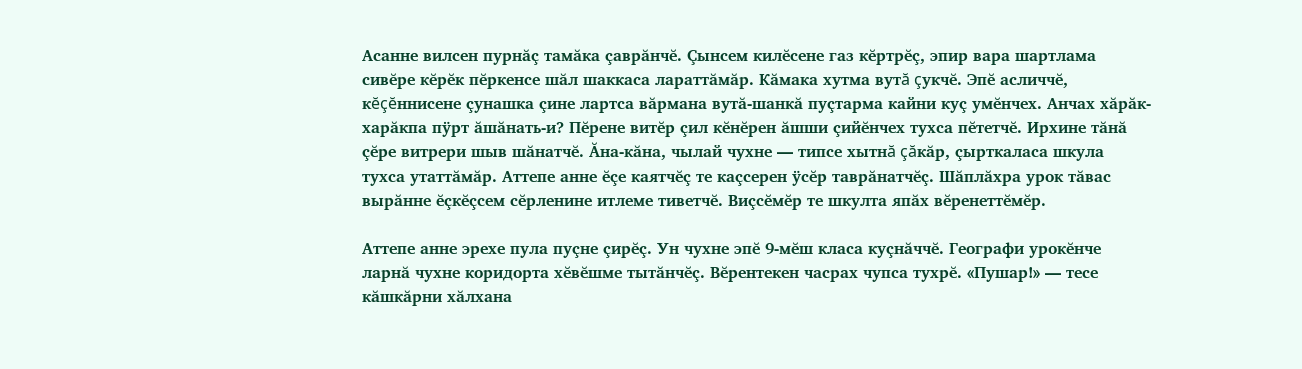Асанне вилсен пурнăç тамăка çаврăнчĕ. Çынсем килĕсене газ кĕртрĕç, эпир вара шартлама сивĕре кĕрĕк пĕркенсе шăл шаккаса лараттăмăр. Кăмака хутма вутă çукчĕ. Эпĕ асличчĕ, кĕçĕннисене çунашка çине лартса вăрмана вутă-шанкă пуçтарма кайни куç умĕнчех. Анчах хăрăк-харăкпа пÿрт ăшăнать-и? Пĕрене витĕр çил кĕнĕрен ăшши çийĕнчех тухса пĕтетчĕ. Ирхине тăнă çĕре витрери шыв шăнатчĕ. Ăна-кăна, чылай чухне — типсе хытнă çăкăр, çырткаласа шкула тухса утаттăмăр. Аттепе анне ĕçе каятчĕç те каçсерен ÿсĕр таврăнатчĕç. Шăплăхра урок тăвас вырăнне ĕçкĕçсем сĕрленине итлеме тиветчĕ. Виçсĕмĕр те шкулта япăх вĕренеттĕмĕр.

Аттепе анне эрехе пула пуçне çирĕç. Ун чухне эпĕ 9-мĕш класа куçнăччĕ. Географи урокĕнче ларнă чухне коридорта хĕвĕшме тытăнчĕç. Вĕрентекен часрах чупса тухрĕ. «Пушар!» — тесе кăшкăрни хăлхана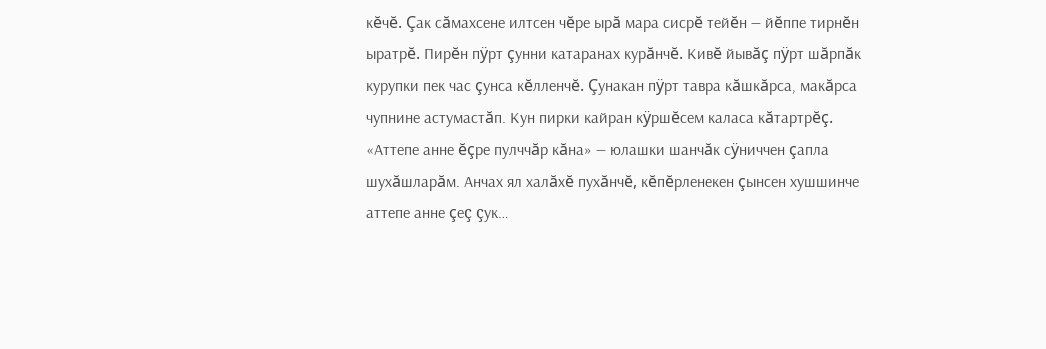кĕчĕ. Çак сăмахсене илтсен чĕре ырă мара сисрĕ тейĕн — йĕппе тирнĕн ыратрĕ. Пирĕн пÿрт çунни катаранах курăнчĕ. Кивĕ йывăç пÿрт шăрпăк курупки пек час çунса кĕлленчĕ. Çунакан пÿрт тавра кăшкăрса, макăрса чупнине астумастăп. Кун пирки кайран кÿршĕсем каласа кăтартрĕç. «Аттепе анне ĕçре пулччăр кăна» — юлашки шанчăк сÿниччен çапла шухăшларăм. Анчах ял халăхĕ пухăнчĕ, кĕпĕрленекен çынсен хушшинче аттепе анне çеç çук…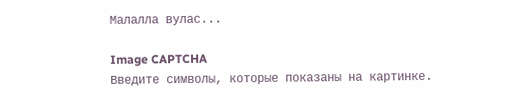Малалла вулас...

Image CAPTCHA
Введите символы, которые показаны на картинке.